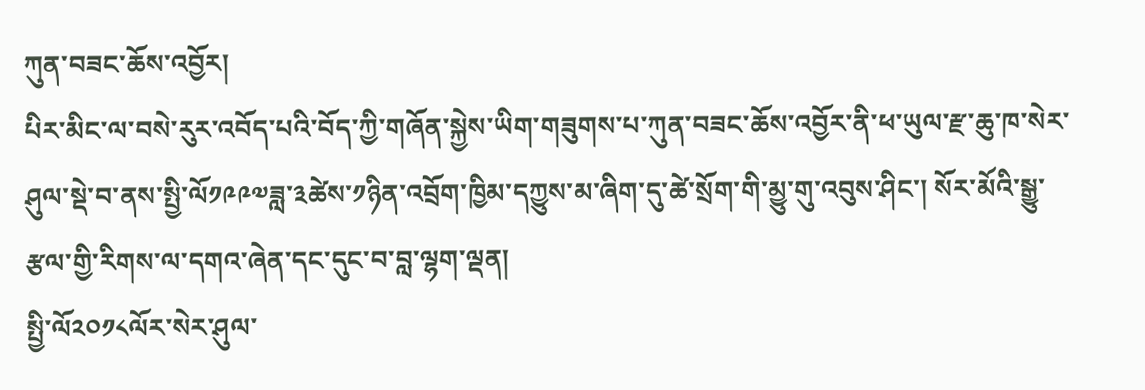ཀུན་བཟང་ཆོས་འབྱོར།
པིར་མིང་ལ་བསེ་རུར་འབོད་པའི་བོད་ཀྱི་གཞོན་སྐྱེས་ཡིག་གཟུགས་པ་ཀུན་བཟང་ཆོས་འབྱོར་ནི་ཕ་ཡུལ་རྫ་ཆུ་ཁ་སེར་ཤུལ་སྡེ་བ་ནས་སྤྱི་ལོ༡༩༩༧ཟླ་༣ཚེས་༡ཉིན་འབྲོག་ཁྱིམ་དཀྱུས་མ་ཞིག་དུ་ཚེ་སྲོག་གི་མྱུ་གུ་འབུས་ཤིང་། སོར་མོའི་སྒྱུ་རྩལ་གྱི་རིགས་ལ་དགའ་ཞེན་དང་དུང་བ་བླ་ལྷག་ལྡན།
སྤྱི་ལོ༢༠༡༨ལོར་སེར་ཤུལ་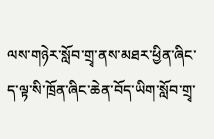ལས་གཉེར་སློབ་གྲྭ་ནས་མཐར་ཕྱིན་ཞིང་ད་ལྟ་སི་ཁྲོན་ཞིང་ཆེན་བོད་ཡིག་སློབ་གྲྭ་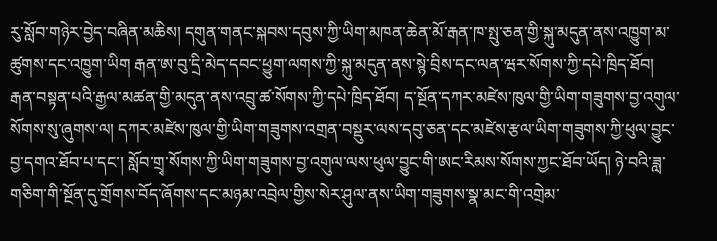རུ་སློབ་གཉེར་བྱེད་བཞིན་མཆིས། དགུན་གནང་སྐབས་དབུས་ཀྱི་ཡིག་མཁན་ཆེན་མོ་རྒན་ཁ་སྤུ་ཅན་གྱི་སྐུ་མདུན་ནས་འཁྱུག་མ་ཚུགས་དང་འཁྱུག་ཡིག རྒན་ཨ་བུ་དྲི་མེད་དབང་ཕྱུག་ལགས་ཀྱི་སྐུ་མདུན་ནས་སྙེ་བྲིས་དང་ལན་ཝར་སོགས་ཀྱི་དཔེ་ཁྲིད་ཐོབ། རྒན་བསྟན་པའི་རྒྱལ་མཚན་གྱི་མདུན་ནས་འབྲུ་ཚ་སོགས་ཀྱི་དཔེ་ཁྲིད་ཐོབ། ད་སྔོན་དཀར་མཛེས་ཁུལ་གྱི་ཡིག་གཟུགས་བྱ་འགུལ་སོགས་སུ་ཞུགས་ལ། དཀར་མཛེས་ཁུལ་གྱི་ཡིག་གཟུགས་འགྲན་བསྡུར་ལས་དབུ་ཅན་དང་མཛེས་རྩལ་ཡིག་གཟུགས་ཀྱི་ཕུལ་བྱུང་བྱ་དགའ་ཐོབ་པ་དང་། སློབ་གྲྭ་སོགས་ཀྱི་ཡིག་གཟུགས་བྱ་འགུལ་ལས་ཕུལ་བྱུང་གི་ཨང་རིམས་སོགས་ཀྱང་ཐོབ་ཡོད། ཉེ་བའི་ཟླ་གཅིག་གི་སྔོན་དུ་གྲོགས་བོད་ཞོགས་དང་མཉམ་འབྲེལ་གྱིས་སེར་ཤུལ་ནས་ཡིག་གཟུགས་སྣ་མང་གི་འགྲེམ་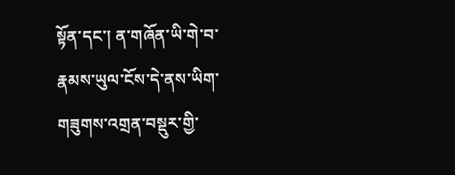སྟོན་དང་། ན་གཞོན་ཡི་གེ་བ་རྣམས་ཡུལ་ངོས་དེ་ནས་ཡིག་གཟུགས་འགྲན་བསྡུར་གྱི་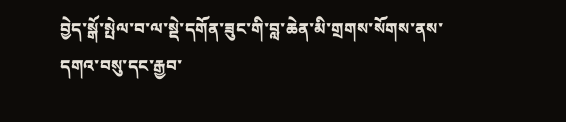བྱེད་སྒོ་སྤེལ་བ་ལ་སྡེ་དགོན་ཟུང་གི་བླ་ཆེན་མི་གྲགས་སོགས་ནས་དགའ་བསུ་དང་རྒྱབ་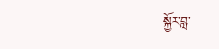སྐྱོར་བླ་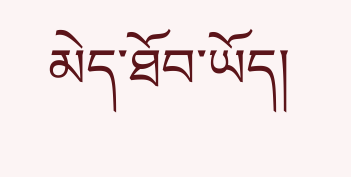མེད་ཐོབ་ཡོད།